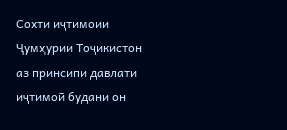Сохти иҷтимоии Ҷумҳурии Тоҷикистон аз принсипи давлати иҷтимоӣ будани он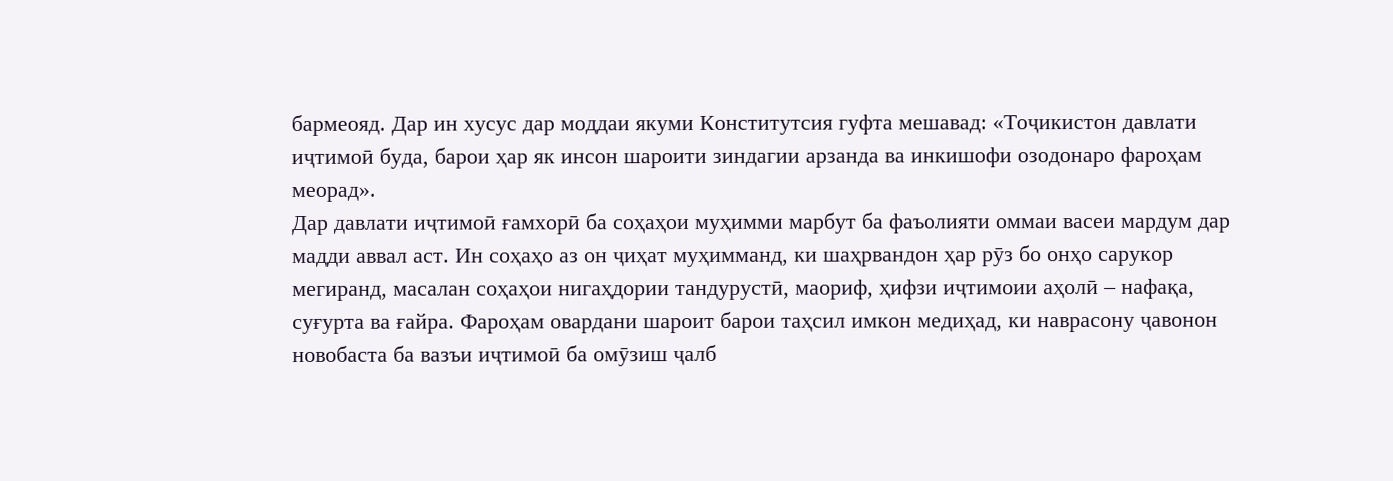бармеояд. Дар ин хусус дар моддаи якуми Конститутсия гуфта мешавад: «Тоҷикистон давлати иҷтимоӣ буда, барои ҳар як инсон шароити зиндагии арзанда ва инкишофи озодонаро фароҳам меорад».
Дар давлати иҷтимоӣ ғамхорӣ ба соҳаҳои муҳимми марбут ба фаъолияти оммаи васеи мардум дар мадди аввал аст. Ин соҳаҳо аз он ҷиҳат муҳимманд, ки шаҳрвандон ҳар рӯз бо онҳо сарукор мегиранд, масалан соҳаҳои нигаҳдории тандурустӣ, маориф, ҳифзи иҷтимоии аҳолӣ – нафақа, суғурта ва ғайра. Фароҳам овардани шароит барои таҳсил имкон медиҳад, ки наврасону ҷавонон новобаста ба вазъи иҷтимоӣ ба омӯзиш ҷалб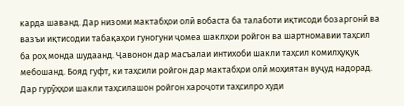карда шаванд. Дар низоми мактабҳои олӣ вобаста ба талаботи иқтисоди бозаргонӣ ва вазъи иқтисодии табақаҳои гуногуни ҷомеа шаклҳои ройгон ва шартномавии таҳсил ба роҳ монда шудаанд. Ҷавонон дар масъалаи интихоби шакли таҳсил комилҳуқуқ мебошанд. Бояд гуфт, ки таҳсили ройгон дар мактабҳои олӣ моҳиятан вуҷуд надорад. Дар гурӯҳҳои шакли таҳсилашон ройгон хароҷоти таҳсилро худи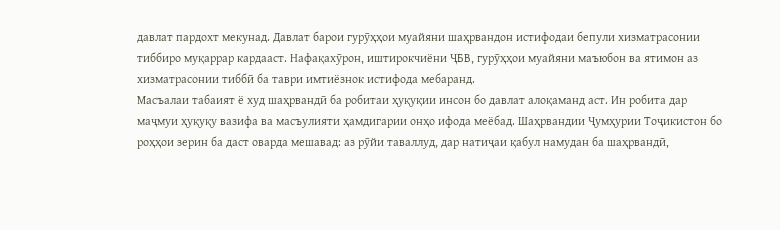давлат пардохт мекунад. Давлат барои гурӯҳҳои муайяни шаҳрвандон истифодаи бепули хизматрасонии тиббиро муқаррар кардааст. Нафақахӯрон, иштирокчиёни ҶБВ, гурӯҳҳои муайяни маъюбон ва ятимон аз хизматрасонии тиббӣ ба таври имтиёзнок истифода мебаранд.
Масъалаи табаият ё худ шаҳрвандӣ ба робитаи ҳуқуқии инсон бо давлат алоқаманд аст. Ин робита дар маҷмуи ҳуқуқу вазифа ва масъулияти ҳамдигарии онҳо ифода меёбад. Шаҳрвандии Ҷумҳурии Тоҷикистон бо роҳҳои зерин ба даст оварда мешавад: аз рӯйи таваллуд, дар натиҷаи қабул намудан ба шаҳрвандӣ,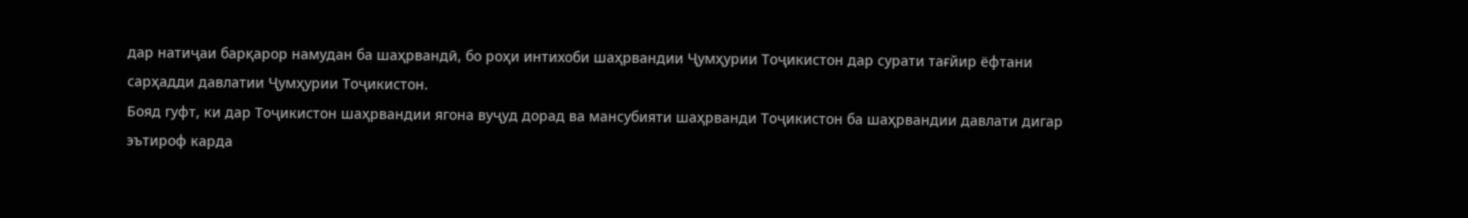дар натиҷаи барқарор намудан ба шаҳрвандӣ, бо роҳи интихоби шаҳрвандии Ҷумҳурии Тоҷикистон дар сурати тағйир ёфтани сарҳадди давлатии Ҷумҳурии Тоҷикистон.
Бояд гуфт, ки дар Тоҷикистон шаҳрвандии ягона вуҷуд дорад ва мансубияти шаҳрванди Тоҷикистон ба шаҳрвандии давлати дигар эътироф карда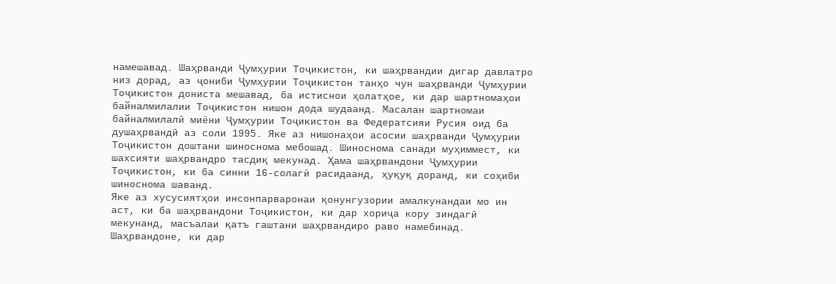намешавад. Шаҳрванди Ҷумҳурии Тоҷикистон, ки шаҳрвандии дигар давлатро низ дорад, аз ҷониби Ҷумҳурии Тоҷикистон танҳо чун шаҳрванди Ҷумҳурии Тоҷикистон дониста мешавад, ба истиснои ҳолатҳое, ки дар шартномаҳои байналмилалии Тоҷикистон нишон дода шудаанд. Масалан шартномаи байналмилалӣ миёни Ҷумҳурии Тоҷикистон ва Федератсияи Русия оид ба душаҳрвандӣ аз соли 1995. Яке аз нишонаҳои асосии шаҳрванди Ҷумҳурии Тоҷикистон доштани шиноснома мебошад. Шиноснома санади муҳиммест, ки шахсияти шаҳрвандро тасдиқ мекунад. Ҳама шаҳрвандони Ҷумҳурии Тоҷикистон, ки ба синни 16-солагӣ расидаанд, ҳуқуқ доранд, ки соҳиби шиноснома шаванд.
Яке аз хусусиятҳои инсонпарваронаи қонунгузории амалкунандаи мо ин аст, ки ба шаҳрвандони Тоҷикистон, ки дар хориҷа кору зиндагӣ мекунанд, масъалаи қатъ гаштани шаҳрвандиро раво намебинад. Шаҳрвандоне, ки дар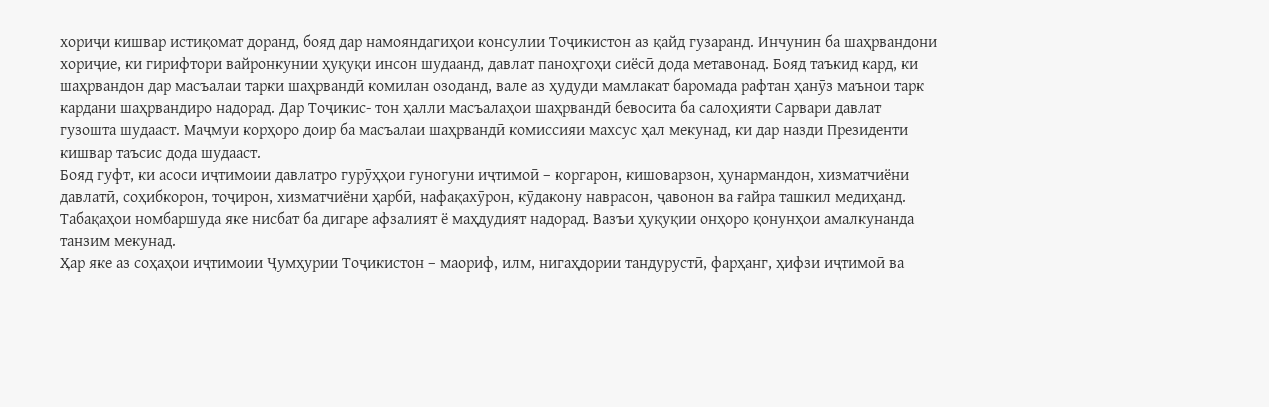хориҷи кишвар истиқомат доранд, бояд дар намояндагиҳои консулии Тоҷикистон аз қайд гузаранд. Инчунин ба шаҳрвандони хориҷие, ки гирифтори вайронкунии ҳуқуқи инсон шудаанд, давлат паноҳгоҳи сиёсӣ дода метавонад. Бояд таъкид кард, ки шаҳрвандон дар масъалаи тарки шаҳрвандӣ комилан озоданд, вале аз ҳудуди мамлакат баромада рафтан ҳанӯз маънои тарк кардани шаҳрвандиро надорад. Дар Тоҷикис- тон ҳалли масъалаҳои шаҳрвандӣ бевосита ба салоҳияти Сарвари давлат гузошта шудааст. Маҷмуи корҳоро доир ба масъалаи шаҳрвандӣ комиссияи махсус ҳал мекунад, ки дар назди Президенти кишвар таъсис дода шудааст.
Бояд гуфт, ки асоси иҷтимоии давлатро гурӯҳҳои гуногуни иҷтимоӣ – коргарон, кишоварзон, ҳунармандон, хизматчиёни давлатӣ, соҳибкорон, тоҷирон, хизматчиёни ҳарбӣ, нафақахӯрон, кӯдакону наврасон, ҷавонон ва ғайра ташкил медиҳанд. Табақаҳои номбаршуда яке нисбат ба дигаре афзалият ё маҳдудият надорад. Вазъи ҳуқуқии онҳоро қонунҳои амалкунанда танзим мекунад.
Ҳар яке аз соҳаҳои иҷтимоии Ҷумҳурии Тоҷикистон – маориф, илм, нигаҳдории тандурустӣ, фарҳанг, ҳифзи иҷтимоӣ ва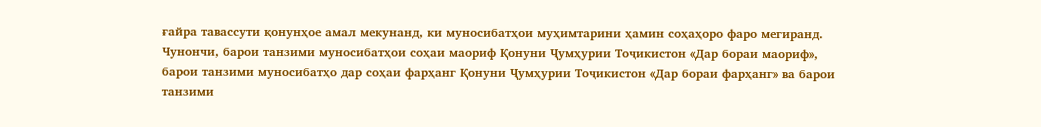ғайра тавассути қонунҳое амал мекунанд, ки муносибатҳои муҳимтарини ҳамин соҳаҳоро фаро мегиранд.
Чунончи, барои танзими муносибатҳои соҳаи маориф Қонуни Ҷумҳурии Тоҷикистон «Дар бораи маориф», барои танзими муносибатҳо дар соҳаи фарҳанг Қонуни Ҷумҳурии Тоҷикистон «Дар бораи фарҳанг» ва барои танзими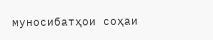муносибатҳои соҳаи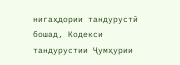нигаҳдории тандурустӣ бошад, Кодекси тандурустии Ҷумҳурии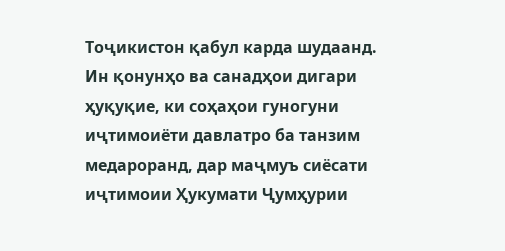Тоҷикистон қабул карда шудаанд. Ин қонунҳо ва санадҳои дигари ҳуқуқие, ки соҳаҳои гуногуни иҷтимоиёти давлатро ба танзим медароранд, дар маҷмуъ сиёсати иҷтимоии Ҳукумати Ҷумҳурии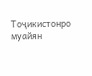Тоҷикистонро муайян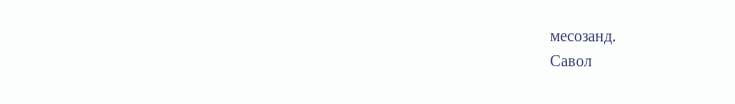месозанд.
Савол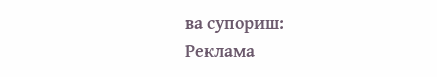ва супориш:
Реклама